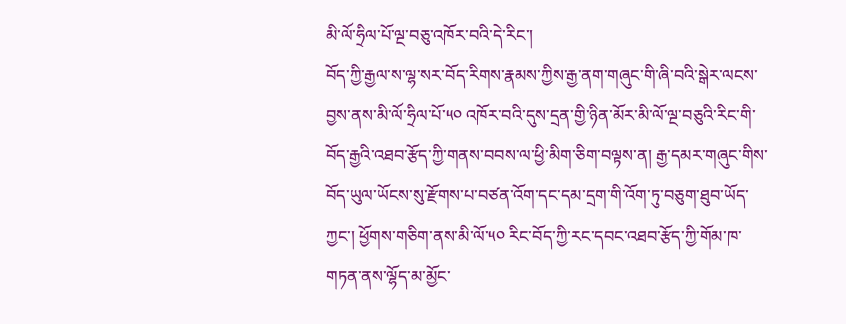མི་ལོ་ཧྲིལ་པོ་ལྔ་བཅུ་འཁོར་བའི་དེ་རིང་།
བོད་ཀྱི་རྒྱལ་ས་ལྷ་སར་བོད་རིགས་རྣམས་ཀྱིས་རྒྱ་ནག་གཞུང་གི་ཞི་བའི་སྒེར་ལངས་བྱས་ནས་མི་ལོ་ཧྲིལ་པོ་༥༠ འཁོར་བའི་དུས་དྲན་གྱི་ཉིན་མོར་མི་ལོ་ལྔ་བཅུའི་རིང་གི་བོད་རྒྱའི་འཐབ་རྩོད་ཀྱི་གནས་བབས་ལ་ཕྱི་མིག་ཅིག་བལྟས་ན། རྒྱ་དམར་གཞུང་གིས་བོད་ཡུལ་ཡོངས་སུ་རྫོགས་པ་བཙན་འོག་དང་དམ་དྲག་གི་འོག་ཏུ་བཅུག་ཐུབ་ཡོད་ཀྱང་། ཕྱོགས་གཅིག་ནས་མི་ལོ་༥༠ རིང་བོད་ཀྱི་རང་དབང་འཐབ་རྩོད་ཀྱི་གོམ་ཁ་གཏན་ནས་ལྷོད་མ་མྱོང་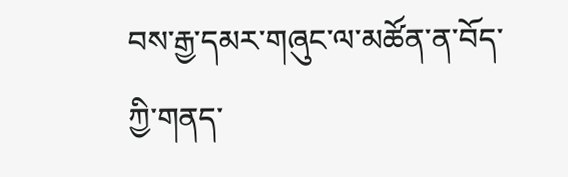བས་རྒྱ་དམར་གཞུང་ལ་མཚོན་ན་བོད་ཀྱི་གནད་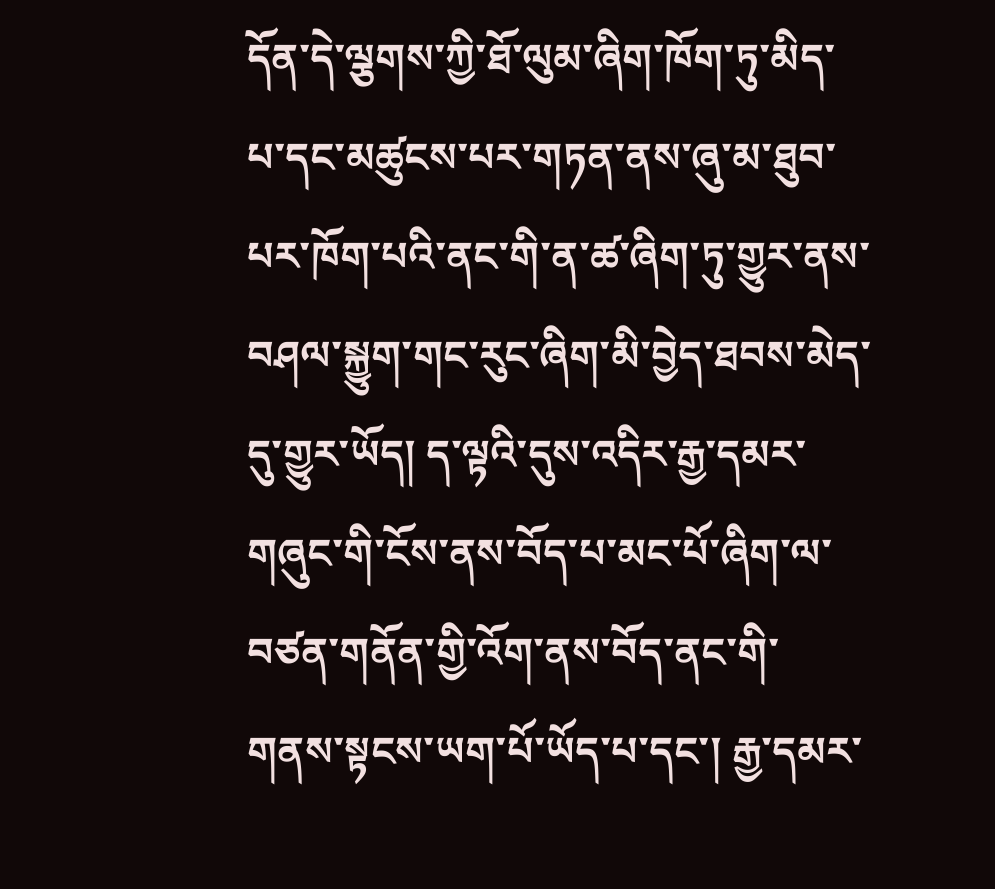དོན་དེ་ལྕགས་ཀྱི་ཐོ་ལུམ་ཞིག་ཁོག་ཏུ་མིད་པ་དང་མཚུངས་པར་གཏན་ནས་ཞུ་མ་ཐུབ་པར་ཁོག་པའི་ནང་གི་ན་ཚ་ཞིག་ཏུ་གྱུར་ནས་བཤལ་སྐྱུག་གང་རུང་ཞིག་མི་བྱེད་ཐབས་མེད་དུ་གྱུར་ཡོད། ད་ལྟའི་དུས་འདིར་རྒྱ་དམར་གཞུང་གི་ངོས་ནས་བོད་པ་མང་པོ་ཞིག་ལ་བཙན་གནོན་གྱི་འོག་ནས་བོད་ནང་གི་གནས་སྟངས་ཡག་པོ་ཡོད་པ་དང་། རྒྱ་དམར་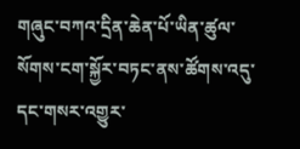གཞུང་བཀའ་དྲིན་ཆེན་པོ་ཡིན་ཚུལ་སོགས་ངག་སྐྱོར་བཏང་ནས་ཚོགས་འདུ་དང་གསར་འགྱུར་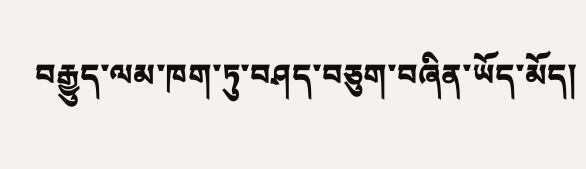བརྒྱུད་ལམ་ཁག་ཏུ་བཤད་བཅུག་བཞིན་ཡོད་མོད།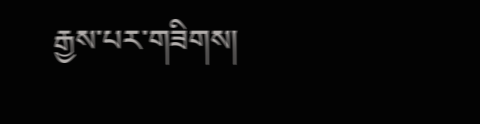རྒྱས་པར་གཟིགས།